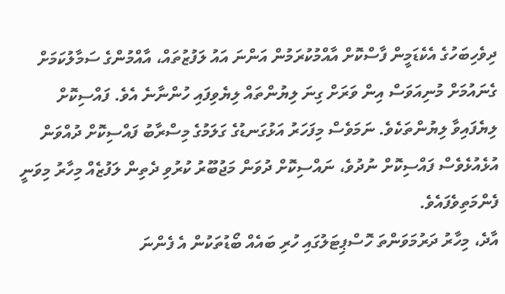ދިވެހިބަހުގެ އެކެޑަމީން ފާސްކޮށް އާއްމުކުރަމުން އަންނަ އައު ލަފުޒުތައް، އާއްމުންގެ ސަމާލުކަމަށް ގެނައުމަށް މުނިއަވަސް އިން ވަރަށް ގިނަ ލިޔުންތައް ލިޔެވިފައި ހުންނާނެ އެވެ. ފައްސިކޮށް ލިޔެފައިވާ ލިޔުންތަކެވެ. ނަމަވެސް މިފަހަރު އަޅުގަނޑުގެ ގަލަމުގެ މިސްރާބު ފައްސިކޮށް ދުއްވަން އުޅެއުޅެވެސް ފައްސިކޮށް ނުދުވެ، ނައްސިކޮށް ދުވަން މަޖުބޫރު ކުރުވި ދެތިން ލަފުޒެއް މިހާރު މިވަނީ ފެންމަތިވެފައެވެ.
އާދެ، މިހާރު ދަރުމަވަންތަ ހޮސްޕިޓަލުގައި ހުރި ބައެއް ބޯޑުތަކުން އެ ފެންނަ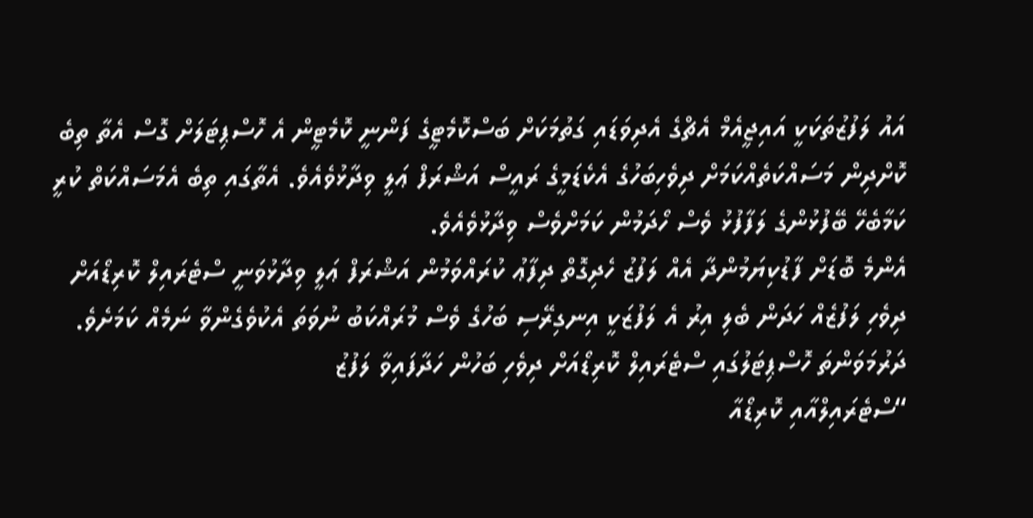އައު ލަފުޒުތަކަކީ އައިޖީއެމް އެޗްގެ އެދިވަޑައި ގަތުމަކަށް ބަސްކޮމެޓީގެ ފަންނީ ކޮމެޓީން އެ ހޮސްޕިޓަލަށް ގޮސް އެތާ ތިބެ ކޮށްދިން މަސައްކަތެއްކަމަށް ދިވެހިބަހުގެ އެކެޑަމީގެ ރައީސް އަޝްރަފް ޢަލީ ވިދާޅުވެއެވެ. އެތާގައި ތިބެ އެމަސައްކަތް ކުރީ ކަމާބެހޭ ބޭފުޅުންގެ ލަފާފުޅު ވެސް ހޯދަމުން ކަމަށްވެސް ވިދާޅުވެއެވެ.
އެންމެ ބޮޑަށް ފާޑުކިޔަމުންދާ އެއް ލަފުޒު ހެދިގޮތް ދިފާޢު ކުރައްވަމުން އަޝްރަފް ޢަލީ ވިދާޅުވަނީ ސްޓެރައިލް ކޮރިޑޯއަށް ދިވެހި ލަފުޒެއް ހަދަން ބެލި އިރު އެ ލަފުޒަކީ އިނގިރޭސި ބަހުގެ ވެސް މުރައްކަބު ނުވަތަ އެކުވެގެންވާ ނަމެއް ކަމަށެވެ.
ދަރުމަވަންތަ ހޮސްޕިޓަލުގައި ސްޓެރައިލް ކޮރިޑޯއަށް ދިވެހި ބަހުން ހަދާފައިވާ ލަފުޒު
“ސްޓެރައިލްއާއި ކޮރިޑޯއާ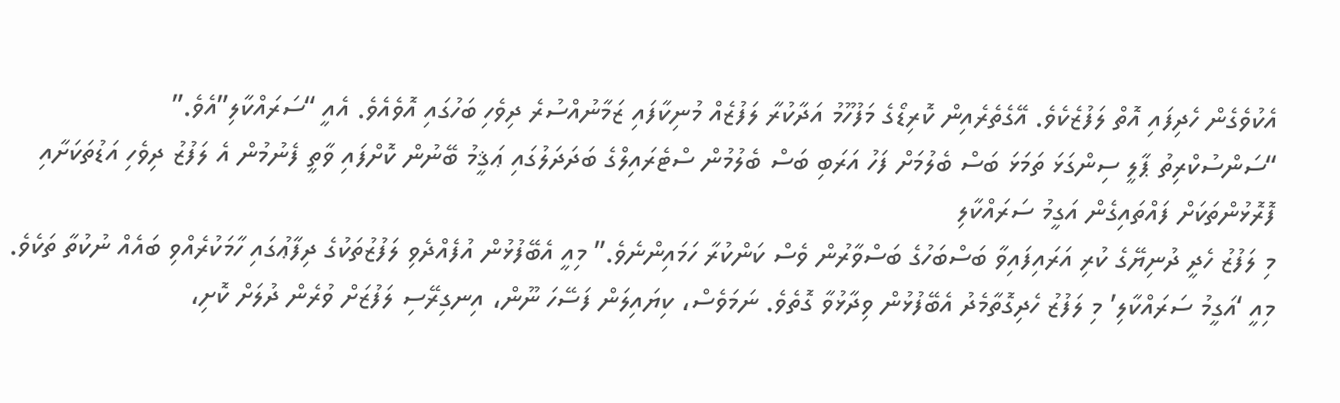އެކުވެގެން ހެދިފައި އޮތް ލަފުޒެކެވެ. އޭގެތެރެއިން ކޮރިޑޯގެ މަފުހޫމު އަދާކުރާ ލަފުޒެއް މުނިކާފައި ޒަމާނުއްސުރެ ދިވެހި ބަހުގައި އޮވެއެވެ. އެއީ “ސަރައްކާލި”އެވެ.”
“ސަންސުކްރިތު ޕާލީ ސިންގަޅަ ތަމަޅަ ބަސް ބެލުމަށް ފަހު އަރަބި ބަސް ބެލުމުން ސްޓެރައިލްގެ ބަދަދަލުގައި ޢަޤީމު ބޭނުން ކޮށްފައި ވާތީ ފެނުމުން އެ ލަފުޒު ދިވެހި އަޑުތަކަށާއި ފޮރޮޅުންތަކަށް ފައްތައިގެން އަގީމު ސަރައްކާލި
މި ލަފުޒު ހެދީ ދުނިޔޭގެ ކުރި އަރައިފައިވާ ބަސްބަހުގެ ބަސްވާރުން ވެސް ކަންކުރާ ހަމައިންނެވެ.” މިއީ އެބޭފުޅުން އުފެއްދެވި ލަފުޒުތަކުގެ ދިފާޢުގައި ހާމަކުރެއްވި ބައެއް ނުކުތާ ތަކެވެ.
މިއީ ‘އަގީމު ސަރައްކާލި’ މި ލަފުޒު ހެދިގޮތާމެދު އެބޭފުޅުން ވިދާޅުވާ ގޮތެވެ. ނަމަވެސް، ކިޔައިލަން ފަސޭހަ ނޫން، އިނގިރޭސި ލަފުޒަށް ވުރެން ދުލަށް ކޮށި،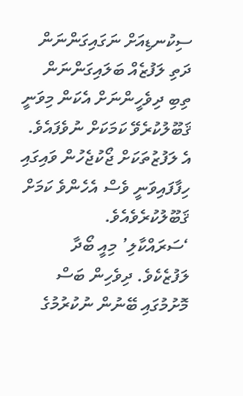ސިކުނޑިއަށް ނަގައިގަންނަން ދަތި ލަފުޒެއް ބަލައިގަންނަން ތިބި ދިވެހީންނަށް އެކަން މިވަނީ ޤަބޫލުކުރެވޭ ކަމަކަށް ނުވެފައެވެ. އެ ލަފުޒުތަކަށް ޖޯކުޖެހުން ވައިގައި ހިފާފައިވަނީ ވެސް އެހެންވެ ކަމަށް ޤަބޫލުކުރެވެއެވެ.
‘ސަރައްކާލި’ މިއީ ބޯދާ ލަފުޒެކެވެ. ދިވެހިން ބަސް މޮށުމުގައި ބޭނުން ނުކުރުމުގެ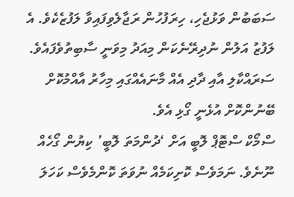ސަބަބުން ވަޅުޖެހި، ހިރަފުހުން ރަޖާލެވިފައިވާ ލަފުޒެކެވެ. އެ ލަފުޒު އަލުން ނުދިރޭނެކަން މިއަދު މިވަނީ ސާބިތުވެފައެވެ. ސަރައްކާލި އާއި ދާދި އެއް މާނައެއްގައި މިހާރު އާއްމުކޮށް ބޭނުންކޮށް އުޅެނީ ގޯޅި އެވެ.
ސްމޯކް ސްޓޮޕް ލޮބީ އަށް ‘ދުންމަތަ ލޮބީ’ ކިޔުން ގޯހެއް ނޫނެވެ. ނަމަވެސް ކޮށިކަމެއް ނުވަތަ ކޮންމެވެސް ކަހަލަ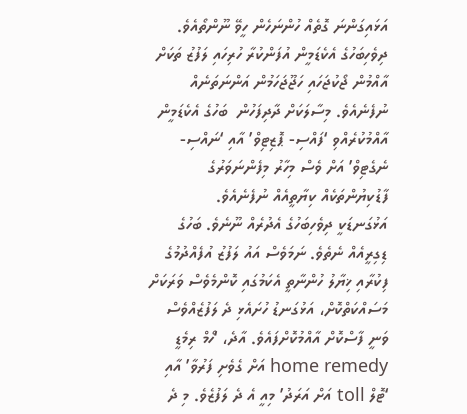އަޅައިގަންނަ ގޮތެއް ހުންނަހެން ހީވޭ ނޫންތޯއެވެ.
ދިވެހިބަހުގެ އެކެޑަމީން އުފަންކުރާ ހުރިހައި ލަފުޒު ތަކަށް އާއްމުން ޖޯކުޖަހައި ހަޖޫޖަހަމުން އަންނަތަނެއް ނުފެނެއެވެ. މިސާލަކަށް ދާދިފަހުން  ބަހުގެ އެކެޑަމީން އާއްމުކުރެއްވި ‘ފައްސި- ޕޮޒިޓިވް’ އާއި ‘ނައްސި- ނެގެޓިވް’ އަށް ވެސް މިހާރު މިފެންނަވަރުގެ ފާޑުކިޔުންތަކެއް ކިޔާތީއެއް ނުފެނެއެވެ.
އަޅުގަނޑަކީ ދިވެހިބަހުގެ އެދުރެއް ނޫނެވެ. ބަހުގެ ޑިގިރީއެއް ނެތެވެ. ނަމަވެސް އައު ލަފުޒު އުފެއްދުމުގެ ފިކުރާއި ޚިޔާލު ހުންނާތީ އެކަމުގައި ކޮންމެވެސް ވަރަކަށް މަސައްކަތްކޮށް، އަޅުގަނޑު ހުށައެޅި ދެ ލަފުޒެއްވެސް ވަނީ ފާސްކޮށް އާއްމުކޮށްފައެވެ. އާދެ، ‘ހޯމް ރިމެޑީ home remedy އަށް ގެވެށި ފަރުވާ’ އާއި ‘ޓޮލް toll އަށް އަރަދު’ މިއީ އެ ދެ ލަފުޒެވެ. މި ދެ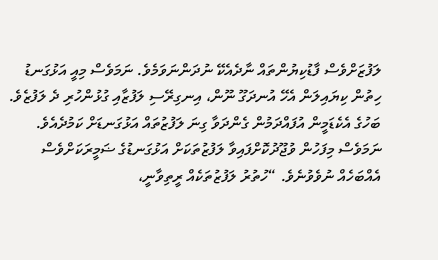ލަފުޒަށްވެސް ފާޑުކިޔުންތައް ނާދެއެކޭ ނުދަންނަވަމެވެ. ނަމަވެސް މިއީ އަޅުގަނޑު ހިތުން ކިޔައިލަން އެހޭ އުނދަގޫ ނޫން، އިނގިރޭސި ލަފުޒާއި ގުޅުންހުރި ދެ ލަފުޒެވެ.
ބަހުގެ އެކެޑަމީން އުފައްދަމުން ގެންދަވާ ގިނަ ލަފުޒުތައް އަޅުގަނޑަށް ކަމުދެއެވެ. ނަމަވެސް މިފަހުން ވުޖޫދުކޮށްފައިވާ ލަފުޒުތަކަށް އަޅުގަނޑުގެ ޟަމީރަކަށްވެސް އެއްބަހެއް ނުވެވުނެވެ. “ހުތުރު ލަފުޒުތަކެއް ރީތިވާނީ،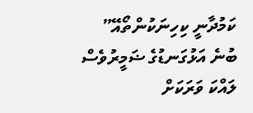ކަމުދާނީ ކިހިނަކުންތޯއޭ” ބުނެ އަޅުގަނޑުގެ ޟަމީރުވެސް ލައްކަ ވަރަކަށް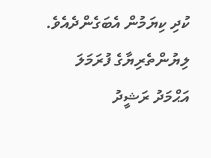ކުދި ކިޔަމުން އެބަގެންދެއެވެ.
ލިޔުންތެރިޔާގެ ފުރަމަލަ
އަޙްމަދު ރަޝީދު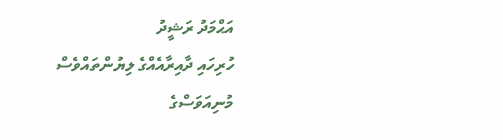އަޙްމަދު ރަޝީދު
ހުރިހައި ދާއިރާއެއްގެ ލިޔުންތައްވެސް މުނިއަވަސްގެ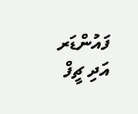ފައުންޑަރ އަދި ޗީފް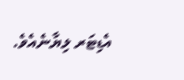އެޑިޓަރ ލިޔާނެއެވެ.